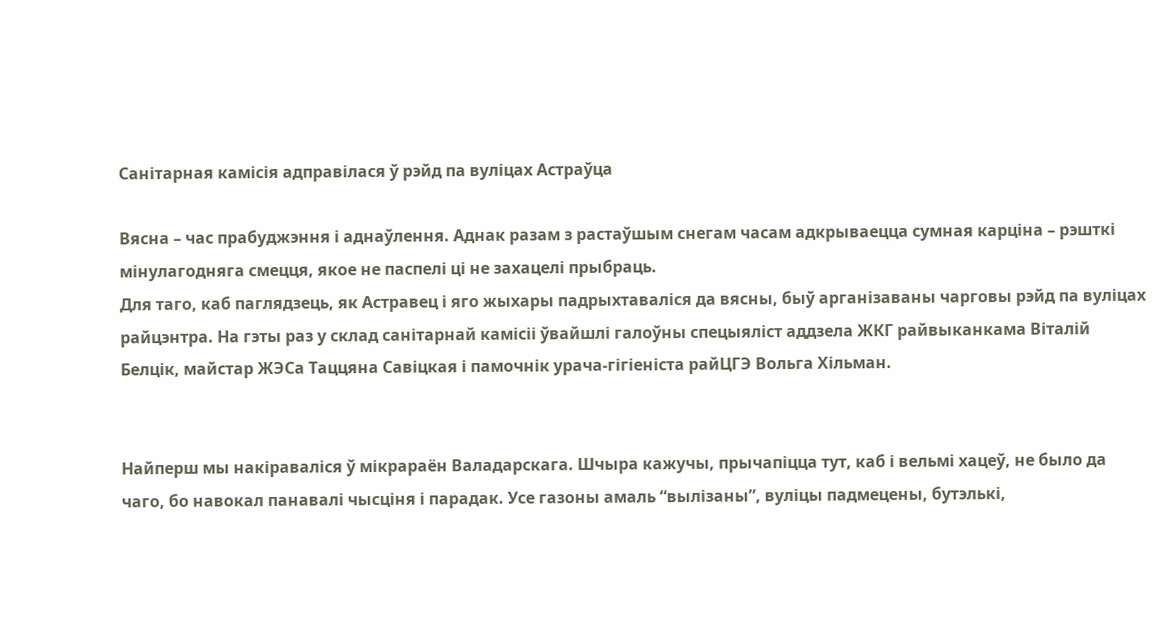Санітарная камісія адправілася ў рэйд па вуліцах Астраўца

Вясна – час прабуджэння і аднаўлення. Аднак разам з растаўшым снегам часам адкрываецца сумная карціна – рэшткі мінулагодняга смецця, якое не паспелі ці не захацелі прыбраць.
Для таго, каб паглядзець, як Астравец і яго жыхары падрыхтаваліся да вясны, быў арганізаваны чарговы рэйд па вуліцах райцэнтра. На гэты раз у склад санітарнай камісіі ўвайшлі галоўны спецыяліст аддзела ЖКГ райвыканкама Віталій Белцік, майстар ЖЭСа Таццяна Савіцкая і памочнік урача-гігіеніста райЦГЭ Вольга Хільман.


Найперш мы накіраваліся ў мікрараён Валадарскага. Шчыра кажучы, прычапіцца тут, каб і вельмі хацеў, не было да чаго, бо навокал панавалі чысціня і парадак. Усе газоны амаль “вылізаны”, вуліцы падмецены, бутэлькі,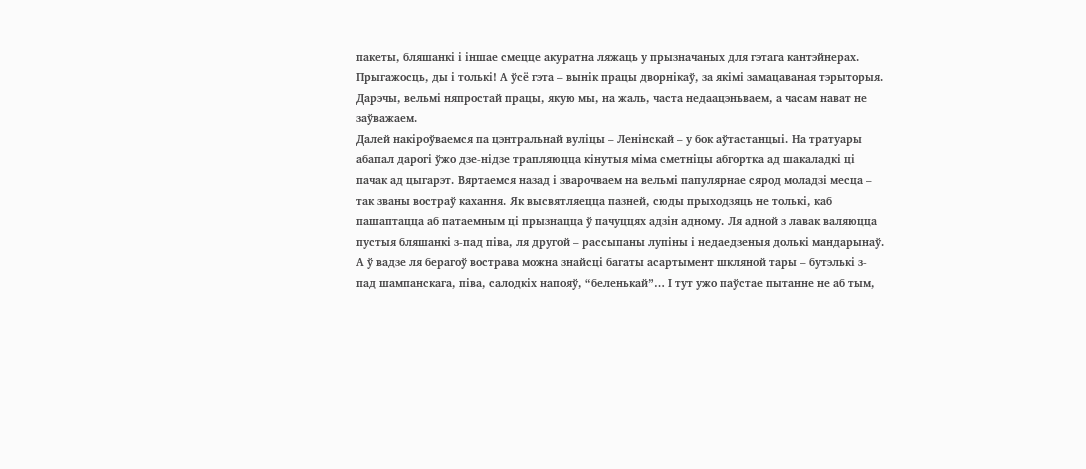пакеты, бляшанкі і іншае смецце акуратна ляжаць у прызначаных для гэтага кантэйнерах. Прыгажосць, ды і толькі! А ўсё гэта – вынік працы дворнікаў, за якімі замацаваная тэрыторыя. Дарэчы, вельмі няпростай працы, якую мы, на жаль, часта недаацэньваем, а часам нават не заўважаем.
Далей накіроўваемся па цэнтральнай вуліцы – Ленінскай – у бок аўтастанцыі. На тратуары абапал дарогі ўжо дзе-нідзе трапляюцца кінутыя міма сметніцы абгортка ад шакаладкі ці пачак ад цыгарэт. Вяртаемся назад і зварочваем на вельмі папулярнае сярод моладзі месца – так званы востраў кахання. Як высвятляецца пазней, сюды прыходзяць не толькі, каб пашаптацца аб патаемным ці прызнацца ў пачуццях адзін адному. Ля адной з лавак валяюцца пустыя бляшанкі з-пад піва, ля другой – рассыпаны лупіны і недаедзеныя долькі мандарынаў. А ў вадзе ля берагоў вострава можна знайсці багаты асартымент шкляной тары – бутэлькі з-пад шампанскага, піва, салодкіх напояў, “беленькай”… І тут ужо паўстае пытанне не аб тым,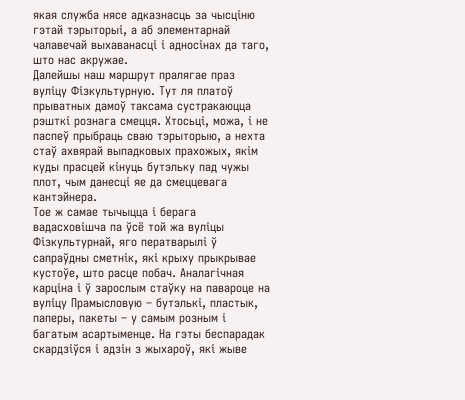якая служба нясе адказнасць за чысціню гэтай тэрыторыі, а аб элементарнай чалавечай выхаванасці і адносінах да таго, што нас акружае.
Далейшы наш маршрут пралягае праз вуліцу Фізкультурную. Тут ля платоў прыватных дамоў таксама сустракаюцца рэшткі рознага смецця. Хтосьці, можа, і не паспеў прыбраць сваю тэрыторыю, а нехта стаў ахвярай выпадковых прахожых, якім куды прасцей кінуць бутэльку пад чужы плот, чым данесці яе да смеццевага кантэйнера.
Тое ж самае тычыцца і берага вадасховішча па ўсё той жа вуліцы Фізкультурнай, яго ператварылі ў сапраўдны сметнік, які крыху прыкрывае кустоўе, што расце побач. Аналагічная карціна і ў зарослым стаўку на павароце на вуліцу Прамысловую – бутэлькі, пластык, паперы, пакеты – у самым розным і багатым асартыменце. На гэты беспарадак скардзіўся і адзін з жыхароў, які жыве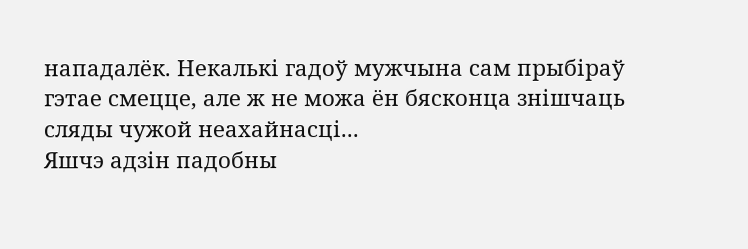нападалёк. Некалькі гадоў мужчына сам прыбіраў гэтае смецце, але ж не можа ён бясконца знішчаць сляды чужой неахайнасці...
Яшчэ адзін падобны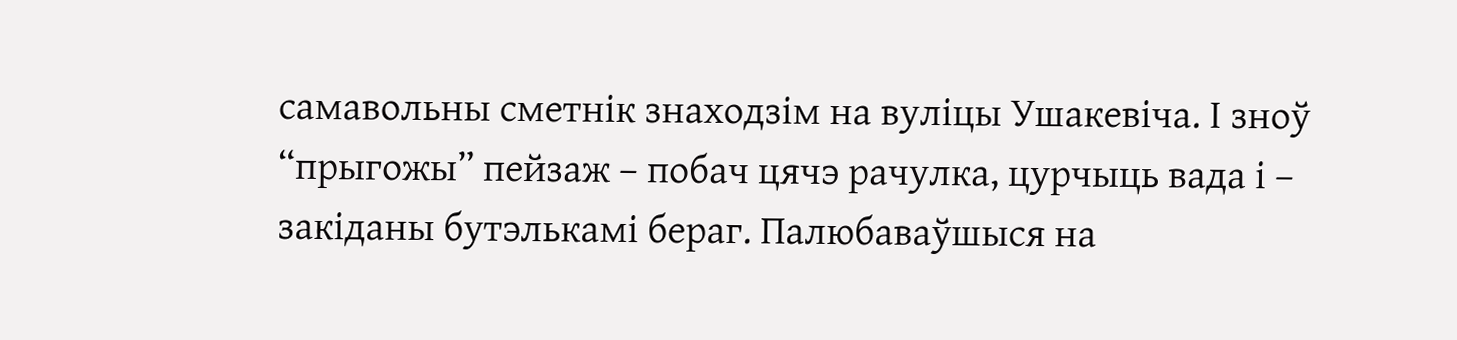самавольны сметнік знаходзім на вуліцы Ушакевіча. І зноў “прыгожы” пейзаж – побач цячэ рачулка, цурчыць вада і – закіданы бутэлькамі бераг. Палюбаваўшыся на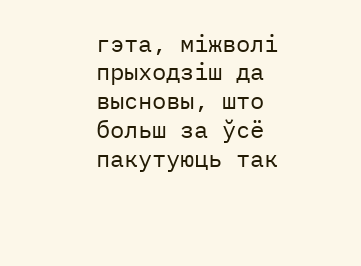гэта, міжволі прыходзіш да высновы, што больш за ўсё пакутуюць так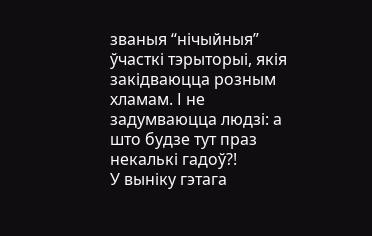званыя “нічыйныя” ўчасткі тэрыторыі, якія закідваюцца розным хламам. І не задумваюцца людзі: а што будзе тут праз некалькі гадоў?!
У выніку гэтага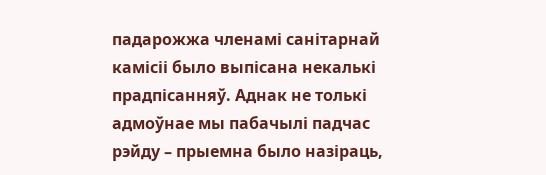падарожжа членамі санітарнай камісіі было выпісана некалькі прадпісанняў. Аднак не толькі адмоўнае мы пабачылі падчас рэйду – прыемна было назіраць,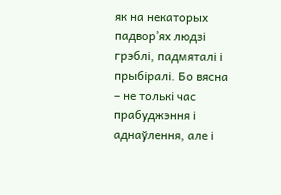як на некаторых падвор’ях людзі грэблі, падмяталі і прыбіралі. Бо вясна – не толькі час прабуджэння і аднаўлення, але і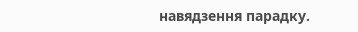навядзення парадку.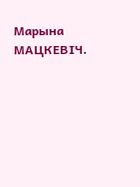Марына МАЦКЕВІЧ.